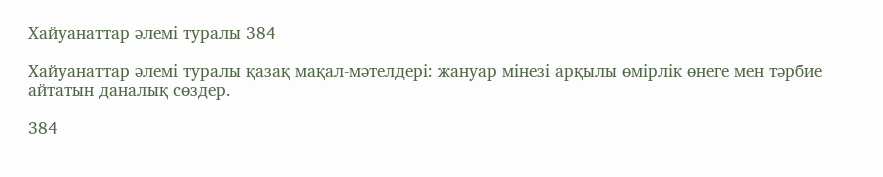Хайуанаттар әлемі туралы 384

Хайуанаттар әлемі туралы қазақ мақал-мәтелдері: жануар мінезі арқылы өмірлік өнеге мен тәрбие айтатын даналық сөздер.

384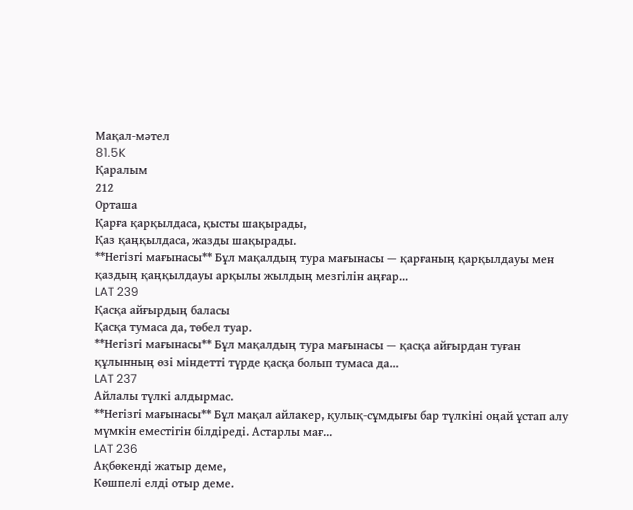Мақал-мәтел
81.5K
Қаралым
212
Орташа
Қарға қарқылдаса, қысты шақырады,
Қаз қаңқылдаса, жазды шақырады.
**Негізгі мағынасы** Бұл мақалдың тура мағынасы — қарғаның қарқылдауы мен қаздың қаңқылдауы арқылы жылдың мезгілін аңғар...
LAT 239
Қасқа айғырдың баласы
Қасқа тумаса да, төбел туар.
**Негізгі мағынасы** Бұл мақалдың тура мағынасы — қасқа айғырдан туған құлынның өзі міндетті түрде қасқа болып тумаса да...
LAT 237
Айлалы түлкі алдырмас.
**Негізгі мағынасы** Бұл мақал айлакер, қулық-сұмдығы бар түлкіні оңай ұстап алу мүмкін еместігін білдіреді. Астарлы мағ...
LAT 236
Ақбөкенді жатыр деме,
Көшпелі елді отыр деме.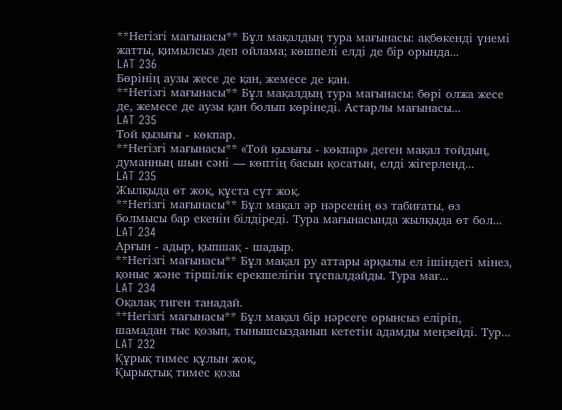**Негізгі мағынасы** Бұл мақалдың тура мағынасы: ақбөкенді үнемі жатты, қимылсыз деп ойлама; көшпелі елді де бір орында...
LAT 236
Бөрінің аузы жесе де қан, жемесе де қан.
**Негізгі мағынасы** Бұл мақалдың тура мағынасы: бөрі олжа жесе де, жемесе де аузы қан болып көрінеді. Астарлы мағынасы...
LAT 235
Той қызығы - көкпар.
**Негізгі мағынасы** «Той қызығы - көкпар» деген мақал тойдың, думанның шын сәні — көптің басын қосатын, елді жігерленд...
LAT 235
Жылқыда өт жоқ, құста сүт жоқ.
**Негізгі мағынасы** Бұл мақал әр нәрсенің өз табиғаты, өз болмысы бар екенін білдіреді. Тура мағынасында жылқыда өт бол...
LAT 234
Арғын - адыр, қыпшақ - шадыр.
**Негізгі мағынасы** Бұл мақал ру аттары арқылы ел ішіндегі мінез, қоныс және тіршілік ерекшелігін тұспалдайды. Тура мағ...
LAT 234
Оқалақ тиген танадай.
**Негізгі мағынасы** Бұл мақал бір нәрсеге орынсыз еліріп, шамадан тыс қозып, тынышсызданып кететін адамды меңзейді. Тур...
LAT 232
Құрық тимес құлын жоқ,
Қырықтық тимес қозы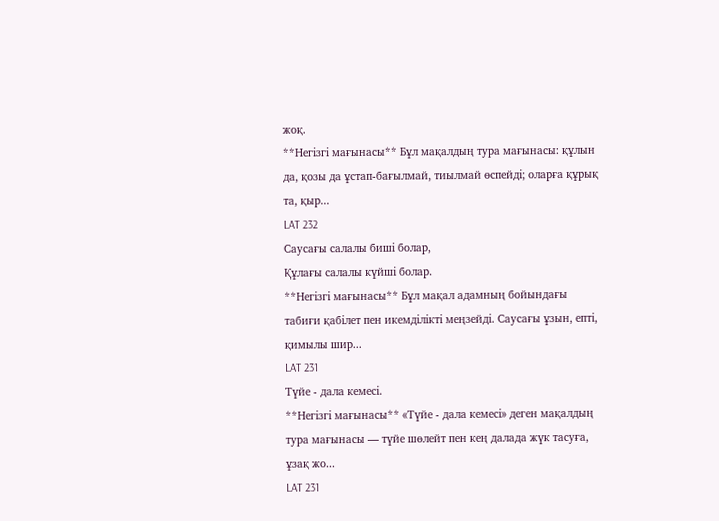жоқ.
**Негізгі мағынасы** Бұл мақалдың тура мағынасы: құлын да, қозы да ұстап-бағылмай, тиылмай өспейді; оларға құрық та, қыр...
LAT 232
Саусағы салалы биші болар,
Құлағы салалы күйші болар.
**Негізгі мағынасы** Бұл мақал адамның бойындағы табиғи қабілет пен икемділікті меңзейді. Саусағы ұзын, епті, қимылы шир...
LAT 231
Түйе - дала кемесі.
**Негізгі мағынасы** «Түйе - дала кемесі» деген мақалдың тура мағынасы — түйе шөлейт пен кең далада жүк тасуға, ұзақ жо...
LAT 231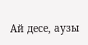Ай десе, аузы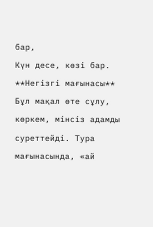бар,
Күн десе, көзі бар.
**Негізгі мағынасы** Бұл мақал өте сұлу, көркем, мінсіз адамды суреттейді. Тура мағынасында, «ай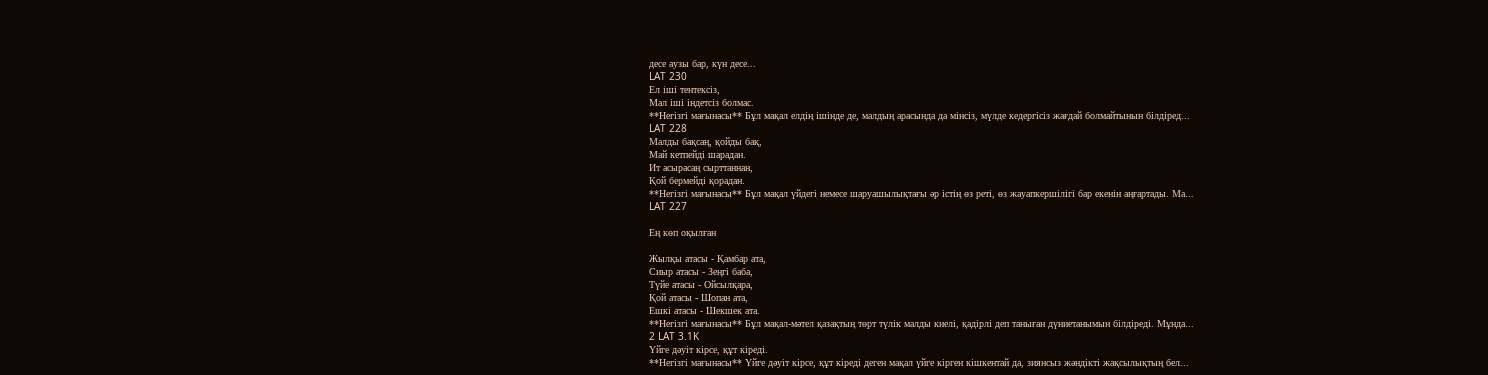десе аузы бар, күн десе...
LAT 230
Ел іші тентексіз,
Мал іші індетсіз болмас.
**Негізгі мағынасы** Бұл мақал елдің ішінде де, малдың арасында да мінсіз, мүлде кедергісіз жағдай болмайтынын білдіред...
LAT 228
Малды бақсаң, қойды бақ,
Май кетпейді шарадан.
Ит асырасаң сырттаннан,
Қой бермейді қорадан.
**Негізгі мағынасы** Бұл мақал үйдегі немесе шаруашылықтағы әр істің өз реті, өз жауапкершілігі бар екенін аңғартады. Ма...
LAT 227

Ең көп оқылған

Жылқы атасы - Қамбар ата,
Сиыр атасы - Зеңгі баба,
Түйе атасы - Ойсылқара,
Қой атасы - Шопан ата,
Ешкі атасы - Шекшек ата.
**Негізгі мағынасы** Бұл мақал-мәтел қазақтың төрт түлік малды киелі, қадірлі деп таныған дүниетанымын білдіреді. Мұнда...
2 LAT 3.1K
Үйге дәуіт кірсе, құт кіреді.
**Негізгі мағынасы** Үйге дәуіт кірсе, құт кіреді деген мақал үйге кірген кішкентай да, зиянсыз жәндікті жақсылықтың бел...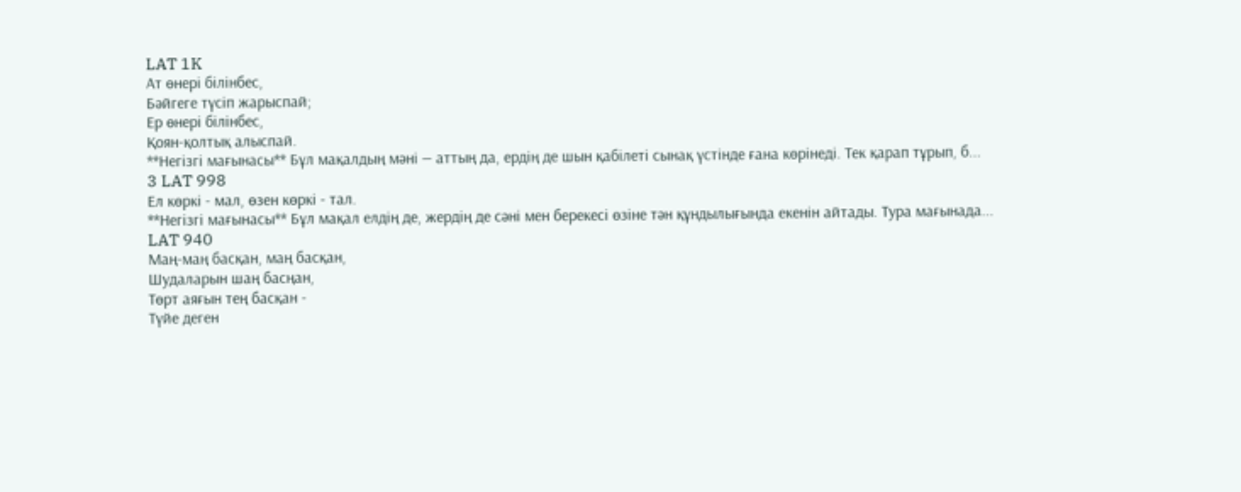LAT 1K
Ат өнері білінбес,
Бәйгеге түсіп жарыспай;
Ер өнері білінбес,
Қоян-қолтық алыспай.
**Негізгі мағынасы** Бұл мақалдың мәні — аттың да, ердің де шын қабілеті сынақ үстінде ғана көрінеді. Тек қарап тұрып, б...
3 LAT 998
Ел көркі - мал, өзен көркі - тал.
**Негізгі мағынасы** Бұл мақал елдің де, жердің де сәні мен берекесі өзіне тән құндылығында екенін айтады. Тура мағынада...
LAT 940
Маң-маң басқан, маң басқан,
Шудаларын шаң басңан,
Төрт аяғын тең басқан -
Түйе деген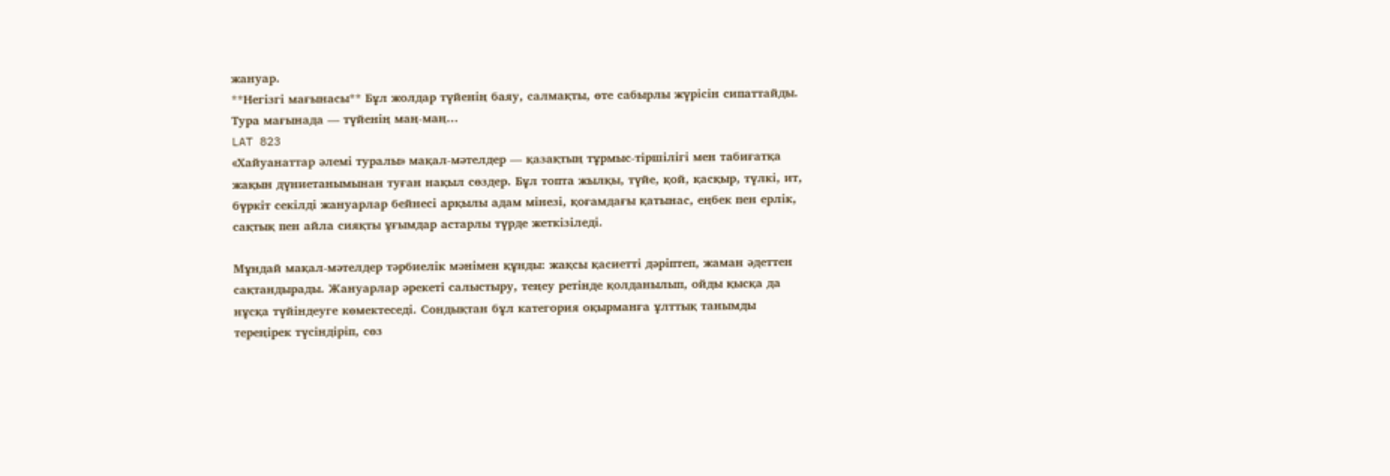жануар.
**Негізгі мағынасы** Бұл жолдар түйенің баяу, салмақты, өте сабырлы жүрісін сипаттайды. Тура мағынада — түйенің маң-маң...
LAT 823
«Хайуанаттар әлемі туралы» мақал-мәтелдер — қазақтың тұрмыс-тіршілігі мен табиғатқа жақын дүниетанымынан туған нақыл сөздер. Бұл топта жылқы, түйе, қой, қасқыр, түлкі, ит, бүркіт секілді жануарлар бейнесі арқылы адам мінезі, қоғамдағы қатынас, еңбек пен ерлік, сақтық пен айла сияқты ұғымдар астарлы түрде жеткізіледі.

Мұндай мақал-мәтелдер тәрбиелік мәнімен құнды: жақсы қасиетті дәріптеп, жаман әдеттен сақтандырады. Жануарлар әрекеті салыстыру, теңеу ретінде қолданылып, ойды қысқа да нұсқа түйіндеуге көмектеседі. Сондықтан бұл категория оқырманға ұлттық танымды тереңірек түсіндіріп, сөз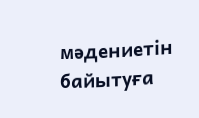мәдениетін байытуға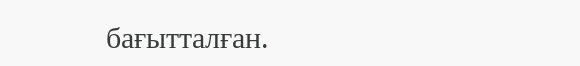бағытталған.